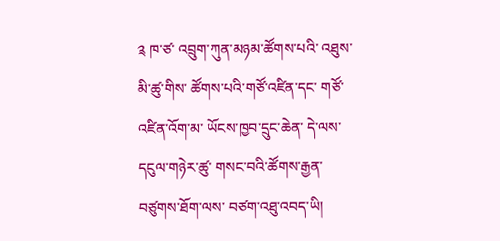༉ ཁ་ཙ་ འབྲུག་ཀུན་མཉམ་ཚོགས་པའི་ འཐུས་མི་ཚུ་གིས་ ཚོགས་པའི་གཙོ་འཛིན་དང་ གཙོ་འཛིན་འོག་མ་ ཡོངས་ཁྱབ་དྲུང་ཆེན་ དེ་ལས་ དངུལ་གཉེར་ཚུ་ གསང་བའི་ཚོགས་རྒྱན་བཙུགས་ཐོག་ལས་ བཙག་འཐུ་འབད་ཡི།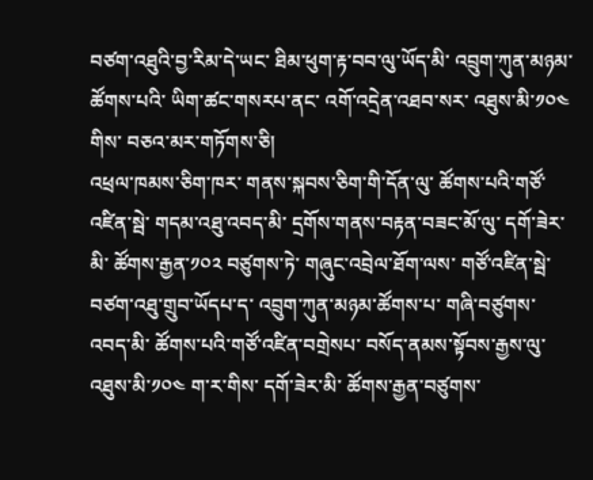བཙག་འཐུའི་བྱ་རིམ་དེ་ཡང་ ཐིམ་ཕུག་རྟ་བབ་ལུ་ཡོད་མི་ འབྲུག་ཀུན་མཉམ་ཚོགས་པའི་ ཡིག་ཚང་གསརཔ་ནང་ འགོ་འདྲེན་འཐབ་སར་ འཐུས་མི་༡༠༤ གིས་ བཅའ་མར་གཏོགས་ཅི།
འཕྲལ་ཁམས་ཅིག་ཁར་ གནས་སྐབས་ཅིག་གི་དོན་ལུ་ ཚོགས་པའི་གཙོ་འཛིན་སྦེ་ གདམ་འཐུ་འབད་མི་ དྲགོས་གནས་བརྟན་བཟང་མོ་ལུ་ དགོ་ཟེར་མི་ ཚོགས་རྒྱན་༡༠༢ བཙུགས་ཏེ་ གཞུང་འབྲེལ་ཐོག་ལས་ གཙོ་འཛིན་སྦེ་ བཙག་འཐུ་གྲུབ་ཡོདཔ་ད་ འབྲུག་ཀུན་མཉམ་ཚོགས་པ་ གཞི་བཙུགས་འབད་མི་ ཚོགས་པའི་གཙོ་འཛིན་བགྲེསཔ་ བསོད་ནམས་སྟོབས་རྒྱས་ལུ་ འཐུས་མི་༡༠༤ ག་ར་གིས་ དགོ་ཟེར་མི་ ཚོགས་རྒྱན་བཙུགས་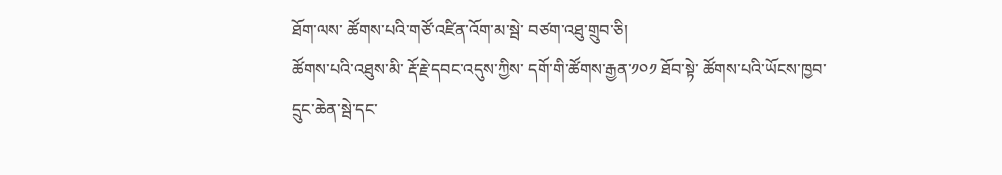ཐོག་ལས་ ཚོགས་པའི་གཙོ་འཛིན་འོག་མ་སྦེ་ བཙག་འཐུ་གྲུབ་ཅི།
ཚོགས་པའི་འཐུས་མི་ རྡོ་རྗེ་དབང་འདུས་ཀྱིས་ དགོ་གི་ཚོགས་རྒྱན་༡༠༡ ཐོབ་སྟེ་ ཚོགས་པའི་ཡོངས་ཁྱབ་དྲུང་ཆེན་སྦེ་དང་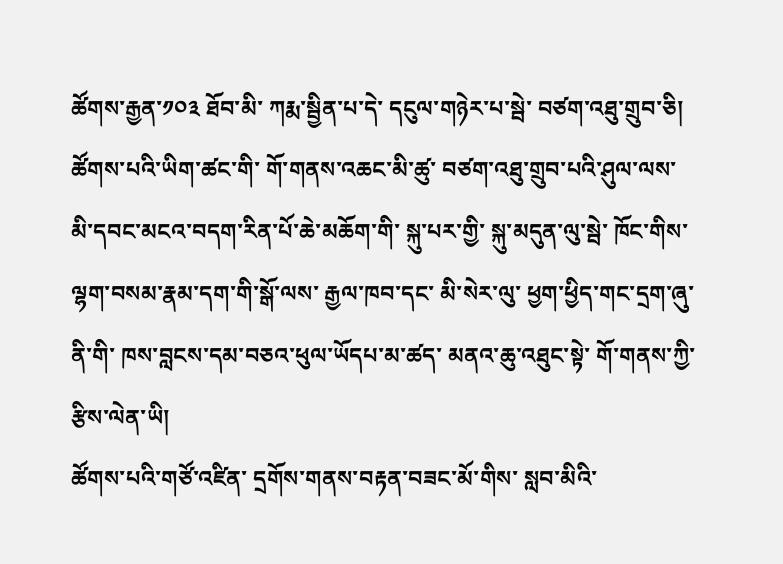ཚོགས་རྒྱན་༡༠༣ ཐོབ་མི་ ཀརྨ་སྦྱིན་པ་དེ་ དངུལ་གཉེར་པ་སྦེ་ བཙག་འཐུ་གྲུབ་ཅི།
ཚོགས་པའི་ཡིག་ཚང་གི་ གོ་གནས་འཆང་མི་ཚུ་ བཙག་འཐུ་གྲུབ་པའི་ཤུལ་ལས་ མི་དབང་མངའ་བདག་རིན་པོ་ཆེ་མཆོག་གི་ སྐུ་པར་གྱི་ སྐུ་མདུན་ལུ་སྦེ་ ཁོང་གིས་ ལྷག་བསམ་རྣམ་དག་གི་སྒོ་ལས་ རྒྱལ་ཁབ་དང་ མི་སེར་ལུ་ ཕྱག་ཕྱིད་གང་དྲག་ཞུ་ནི་གི་ ཁས་བླངས་དམ་བཅའ་ཕུལ་ཡོདཔ་མ་ཚད་ མནའ་ཆུ་འཐུང་སྟེ་ གོ་གནས་ཀྱི་རྩིས་ལེན་ཡི།
ཚོགས་པའི་གཙོ་འཛིན་ དྲགོས་གནས་བརྟན་བཟང་མོ་གིས་ སླབ་མིའི་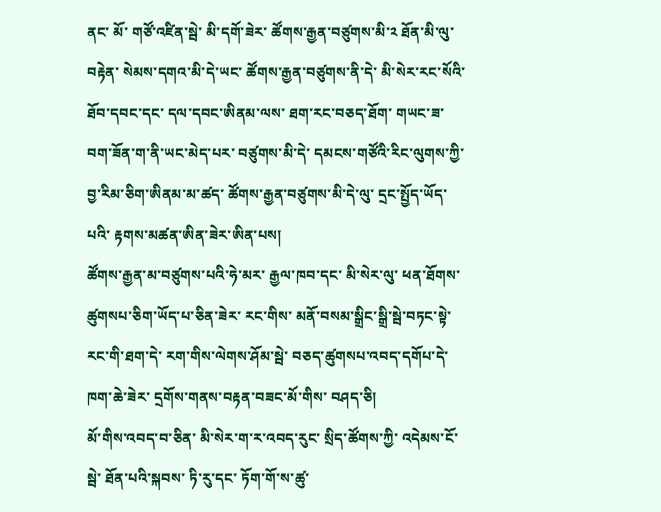ནང་ མོ་ གཙོ་འཛིན་སྦེ་ མི་དགོ་ཟེར་ ཚོགས་རྒྱན་བཙུགས་མི་༢ ཐོན་མི་ལུ་བརྟེན་ སེམས་དགའ་མི་དེ་ཡང་ ཚོགས་རྒྱན་བཙུགས་ནི་དེ་ མི་སེར་རང་སོའི་ ཐོབ་དབང་དང་ དལ་དབང་ཨིནམ་ལས་ ཐག་རང་བཅད་ཐོག་ གཡང་ཟ་བག་ཟོན་ག་ནི་ཡང་མེད་པར་ བཙུགས་མི་དེ་ དམངས་གཙོའི་རིང་ལུགས་ཀྱི་ བྱ་རིམ་ཅིག་ཨིནམ་མ་ཚད་ ཚོགས་རྒྱན་བཙུགས་མི་དེ་ལུ་ དྲང་སྤྱོད་ཡོད་པའི་ རྟགས་མཚན་ཨིན་ཟེར་ཨིན་པས།
ཚོགས་རྒྱན་མ་བཙུགས་པའི་ཧེ་མར་ རྒྱལ་ཁབ་དང་ མི་སེར་ལུ་ ཕན་ཐོགས་ཚུགསཔ་ཅིག་ཡོད་པ་ཅིན་ཟེར་ རང་གིས་ མནོ་བསམ་སྒྲིང་སྒྲི་སྦེ་བཏང་སྟེ་ རང་གི་ཐག་དེ་ རག་གིས་ལེགས་ཤོམ་སྦེ་ བཅད་ཚུགསཔ་འབད་དགོཔ་དེ་ ཁག་ཆེ་ཟེར་ དྲགོས་གནས་བརྟན་བཟང་མོ་གིས་ བཤད་ཅི།
མོ་གིས་འབད་བ་ཅིན་ མི་སེར་ག་ར་འབད་རུང་ སྲིད་ཚོགས་ཀྱི་ འདེམས་ངོ་སྦེ་ ཐོན་པའི་སྐབས་ ཏི་རུ་དང་ ཏོག་གོ་ས་ཚུ་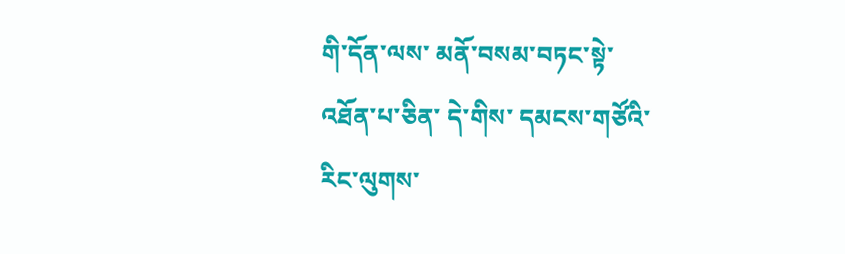གི་དོན་ལས་ མནོ་བསམ་བཏང་སྟེ་ འཐོན་པ་ཅིན་ དེ་གིས་ དམངས་གཙོའི་རིང་ལུགས་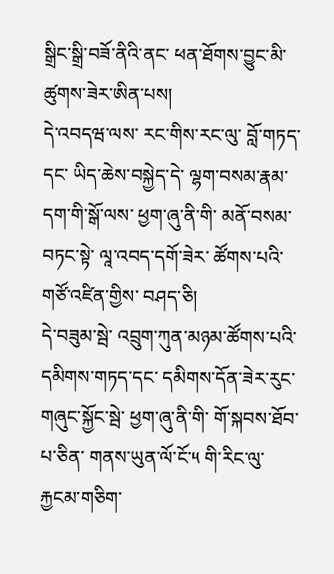སྒྲིང་སྒྲི་བཟོ་ནིའི་ནང་ ཕན་ཐོགས་བྱུང་མི་ཚུགས་ཟེར་ཨིན་པས།
དེ་འབདཝ་ལས་ རང་གིས་རང་ལུ་ བློ་གཏད་དང་ ཡིད་ཆེས་བསྐྱེད་དེ་ ལྷག་བསམ་རྣམ་དག་གི་སྒོ་ལས་ ཕྱག་ཞུ་ནི་གི་ མནོ་བསམ་བཏང་སྟེ་ ལཱ་འབད་དགོ་ཟེར་ ཚོགས་པའི་གཙོ་འཛིན་གྱིས་ བཤད་ཅི།
དེ་བཟུམ་སྦེ་ འབྲུག་ཀུན་མཉམ་ཚོགས་པའི་ དམིགས་གཏད་དང་ དམིགས་དོན་ཟེར་རུང་ གཞུང་སྐྱོང་སྦེ་ ཕྱག་ཞུ་ནི་གི་ གོ་སྐབས་ཐོབ་པ་ཅིན་ གནས་ཡུན་ལོ་ངོ་༥ གི་རིང་ལུ་རྐྱངམ་གཅིག་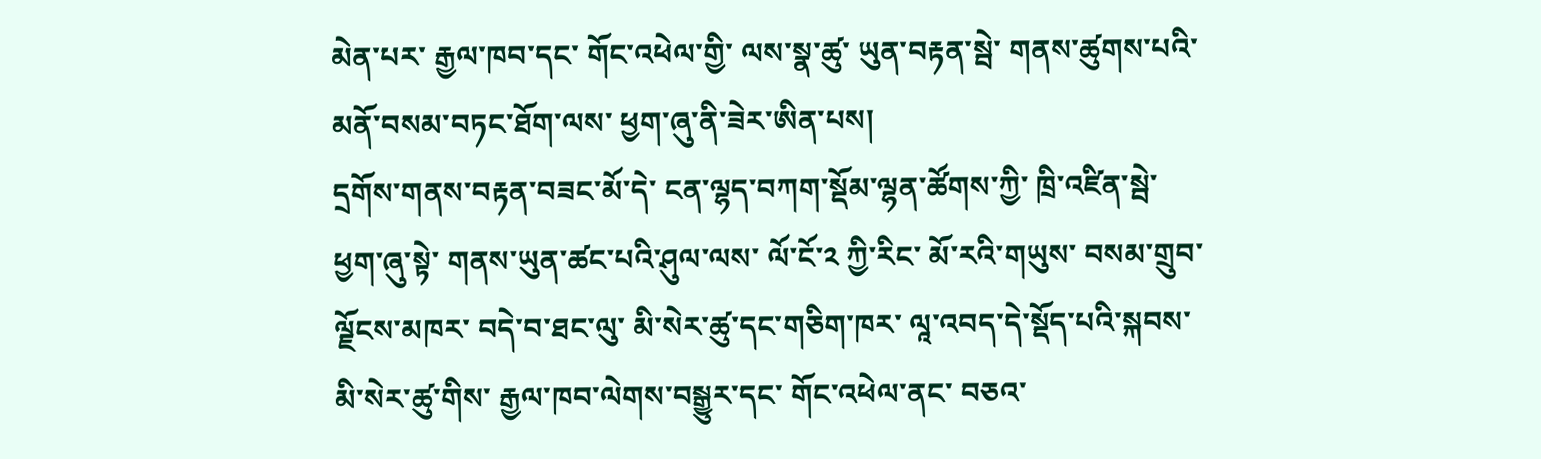མེན་པར་ རྒྱལ་ཁབ་དང་ གོང་འཕེལ་གྱི་ ལས་སྣ་ཚུ་ ཡུན་བརྟན་སྦེ་ གནས་ཚུགས་པའི་ མནོ་བསམ་བཏང་ཐོག་ལས་ ཕྱག་ཞུ་ནི་ཟེར་ཨིན་པས།
དྲགོས་གནས་བརྟན་བཟང་མོ་དེ་ ངན་ལྷད་བཀག་སྡོམ་ལྷན་ཚོགས་ཀྱི་ ཁྲི་འཛིན་སྦེ་ ཕྱག་ཞུ་སྟེ་ གནས་ཡུན་ཚང་པའི་ཤུལ་ལས་ ལོ་ངོ་༢ ཀྱི་རིང་ མོ་རའི་གཡུས་ བསམ་གྲུབ་ལྗོངས་མཁར་ བདེ་བ་ཐང་ལུ་ མི་སེར་ཚུ་དང་གཅིག་ཁར་ ལཱ་འབད་དེ་སྡོད་པའི་སྐབས་ མི་སེར་ཚུ་གིས་ རྒྱལ་ཁབ་ལེགས་བསྒྱུར་དང་ གོང་འཕེལ་ནང་ བཅའ་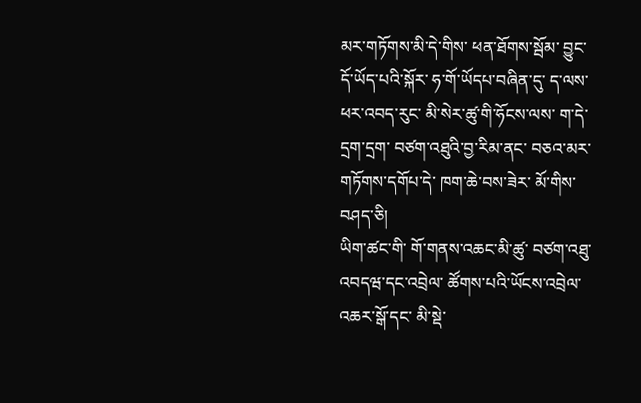མར་གཏོགས་མི་དེ་གིས་ ཕན་ཐོགས་སྦོམ་ བྱུང་དོ་ཡོད་པའི་སྐོར་ ཧ་གོ་ཡོདཔ་བཞིན་དུ་ ད་ལས་ཕར་འབད་རུང་ མི་སེར་ཚུ་གི་ཧོངས་ལས་ ག་དེ་དྲག་དྲག་ བཙག་འཐུའི་བྱ་རིམ་ནང་ བཅའ་མར་གཏོགས་དགོཔ་དེ་ ཁག་ཆེ་བས་ཟེར་ མོ་གིས་ བཤད་ཅི།
ཡིག་ཚང་གི་ གོ་གནས་འཆང་མི་ཚུ་ བཙག་འཐུ་འབདཝ་དང་འབྲེལ་ ཚོགས་པའི་ཡོངས་འབྲེལ་འཆར་སྒོ་དང་ མི་སྡེ་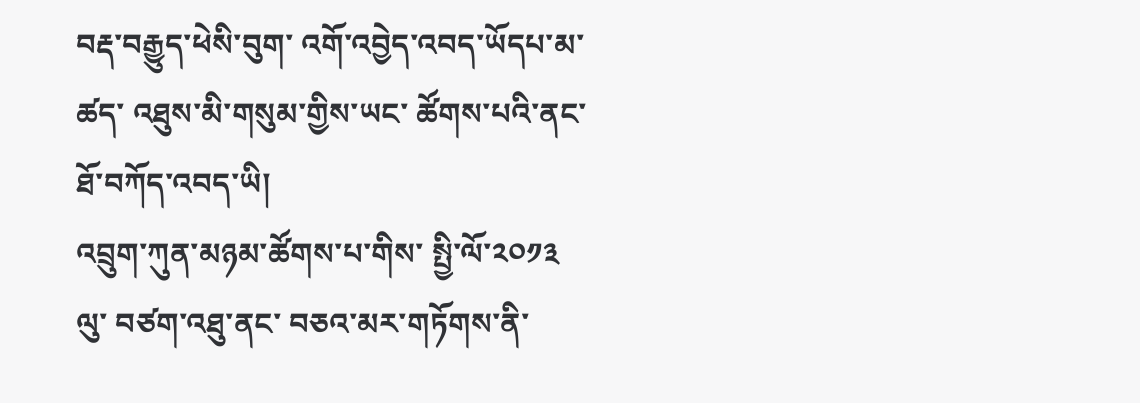བརྡ་བརྒྱུད་ཕེསི་བུག་ འགོ་འབྱེད་འབད་ཡོདཔ་མ་ཚད་ འཐུས་མི་གསུམ་གྱིས་ཡང་ ཚོགས་པའི་ནང་ ཐོ་བཀོད་འབད་ཡི།
འབྲུག་ཀུན་མཉམ་ཚོགས་པ་གིས་ སྤྱི་ལོ་༢༠༡༣ ལུ་ བཙག་འཐུ་ནང་ བཅའ་མར་གཏོགས་ནི་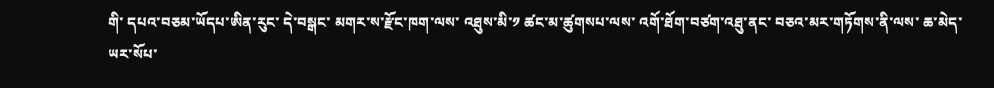གི་ དཔའ་བཅམ་ཡོདཔ་ཨིན་རུང་ དེ་བསྒང་ མགར་ས་རྫོང་ཁག་ལས་ འཐུས་མི་༡ ཚང་མ་ཚུགསཔ་ལས་ འགོ་ཐོག་བཙག་འཐུ་ནང་ བཅའ་མར་གཏོགས་ནི་ལས་ ཆ་མེད་ཡར་སོཔ་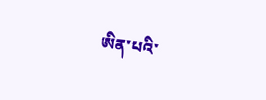ཨིན་པའི་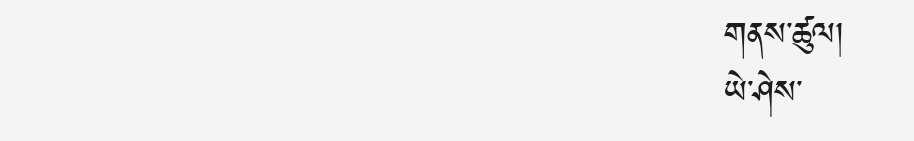གནས་ཚུལ།
ཡེ་ཤེས་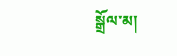སྒྲོལ་མ།